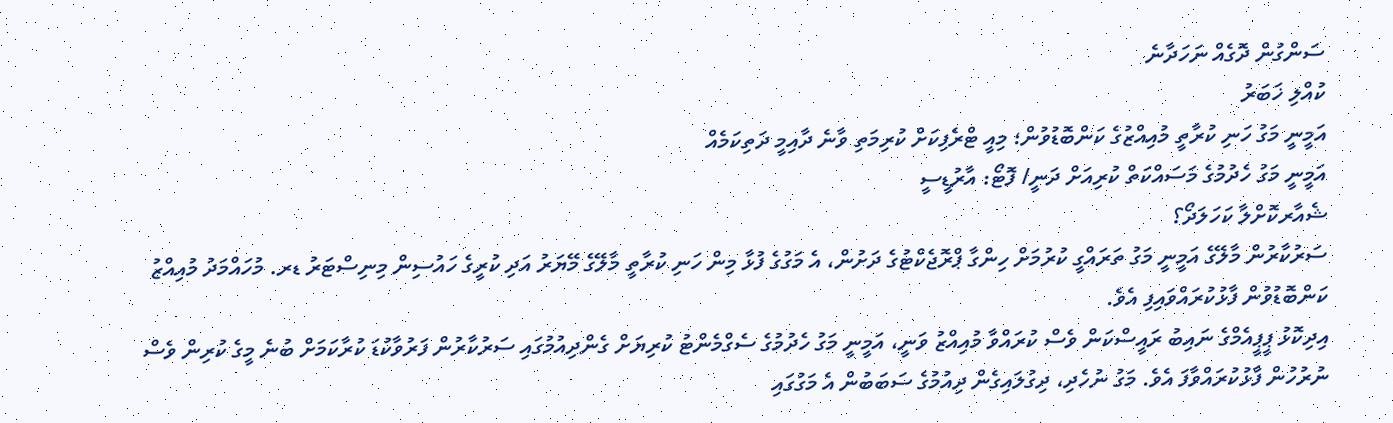ސަންގުން ދޮގެއް ނަހަދާނެ
ކުއްލި ޚަބަރު
އަމީނީ މަގު ހަނި ކުރާތީ މުއިއްޒުގެ ކަންބޮޑުވުން؛ މިއީ ޓްރެފިކަށް ކުރިމަތި ވާނެ ދާއިމީ ދަތިކަމެއް
އަމީނީ މަގު ހެދުމުގެ މަސައްކަތް ކުރިއަށް ދަނީ/ ފޮޓޯ: އާރުޑީސީ
ޝެއާރކޮށްލާ ކަހަލަދޯ؟
ސަރުކާރުން މާލޭގެ އަމީނީ މަގު ތަރައްގީ ކުރުމަށް ހިންގާ ޕްރޮޖެކްޓުގެ ދަށުން، އެ މަގުގެ ފުޅާ މިން ހަނި ކުރާތީ މާލޭގެ މޭޔަރު އަދި ކުރީގެ ހައުސިން މިނިސްޓަރު ޑރ. މުހައްމަދު މުއިއްޒު ކަންބޮޑުވުން ފާޅުކުރައްވައިފި އެވެ.
އިދިކޮޅު ޕީޕީއެމްގެ ނައިބު ރައީސްކަން ވެސް ކުރައްވާ މުއިއްޒު ވަނީ، އަމީނީ މަގު ހެދުމުގެ ސެގްމެންޓު ކުރިޔަށް ގެންދިއުމުގައި ސަރުކާރުން ފަރުވާކުޑަ ކުރާކަމަށް ބުނެ މީގެ ކުރިން ވެސް ނުރުހުން ފާޅުކުރައްވާފަ އެވެ. މަގު ނުހެދި، ދިގުލައިގެން ދިއުމުގެ ސަބަބުން އެ މަގުގައި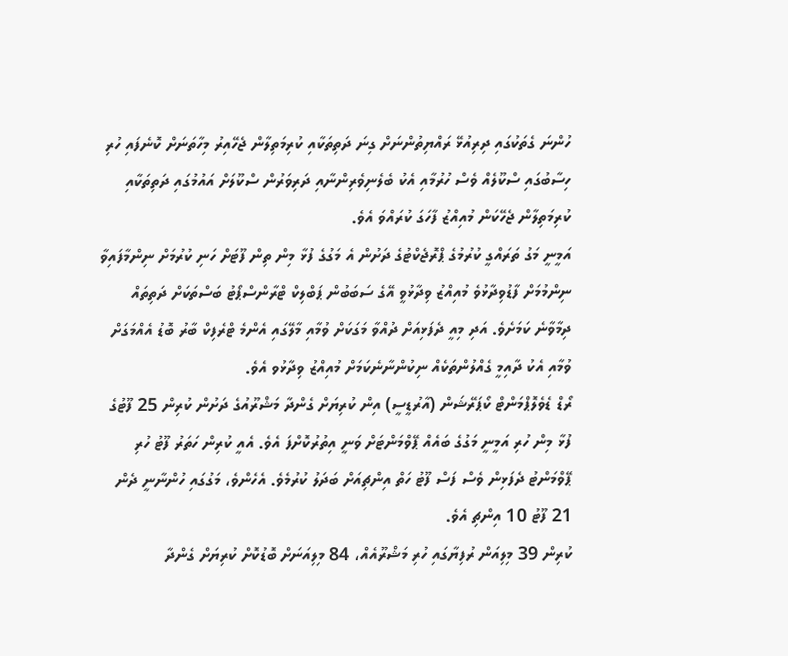ހުންނަ ގެތަކުގައި ދިރިއުޅޭ ރައްޔިތުންނަށް ގިނަ ދަތިތަކާއި ކުރިމަތިލާން ޖެހޭއިރު މިހާތަނަށް ކޮނެފައި ހުރި ހިސާބުގައި ސްކޫލެއް ވެސް ހުރުމާއި އެކު ބެލެނިވެރިންނާއި ދަރިވަރުން ސްކޫލަށް އައުމުގައި ދަތިތަކާއި ކުރިމަތިލާން ޖެހޭކަން މުއިއްޒު ފާހަގަ ކުރައްވަ އެވެ.
އަމީނީ މަގު ތަރައްގީ ކުރުމުގެ ޕްރޮޖެކްޓުގެ ދަށުން އެ މަގުގެ ފުޅާ މިން ތިން ފޫޓަށް ހަނި ކުރުމަށް ނިންމާފައިވާ ނިންމުމަށް ފާޑުވިދާޅުވެ މުއިއްޒު ވިދާޅުވީ އޭގެ ސަބަބުން ޕަބްލިކް ޓްރާންސްޕޯޓު ބަސްތަކަށް ދަތިތައް ދިމާވާނެ ކަމަށެވެ. އަދި މިއީ ދެފަޅިއަށް ދުއްވާ މަގަކަށް ވުމާއި މާލޭގައި އެންމެ ޓްރެފިކް ބާރު ބޮޑު އެއްމަގަށް ވުމާއި އެކު ދާއިމީ ގެއްލުންތަކެއް ނިކުންނާނެކަމަށް މުއިއްޒު ވިދާޅުވ އެވެ.
ރޯޑް ޑެވެލޮޕްމަންޓް ކޯޕަރޭޝަން (އާރުޑީސީ) އިން ކުރިޔަށް ގެންދާ މަޝްރޫއުގެ ދަށުން ކުރިން 25 ފޫޓުގެ ފުޅާ މިން ހުރި އަމީނީ މަގުގެ ބައެއް ޕޭވްމަންޓަށް ވަނީ އިތުރުކޮށްފަ އެވެ. އެއީ ކުރިން ހަތަރު ފޫޓު ހުރި ޕޭވްމަންޓު ދެފަޅިން ވެސް ފަސް ފޫޓު ހަތް އިންޗިއަށް ބަދަލު ކުރުމެވެ. އެހެންވެ، މަގުގައި ހުންނާނީ ދެން 21 ފޫޓު 10 އިންޗި އެވެ.
ކުރިން 39 މިލިއަން ރުފިޔާގައި ހުރި މަޝްރޫއެއް، 84 މިލިއަނަށް ބޮޑުކޮށް ކުރިޔަށް ގެންދާ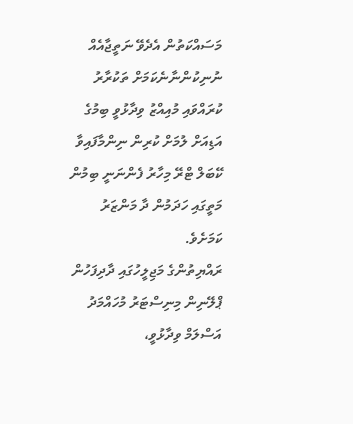މަސައްކަތުން އެދެވޭ ނަތީޖާއެއް ނުނިކުންނާނެކަމަށް ތަކުރާރު ކުރައްވައި މުއިއްޒު ވިދާޅުވީ ބިމުގެ އަޑިއަށް ލުމަށް ކުރިން ނިންމާފައިވާ ކޭބަލް ޓްރޭ މިހާރު ފެންނަނީ ބިމުން މަތީގައި ހަދަމުން ދާ މަންޒަރު ކަމަށެވެ.
ރައްޔިތުންގެ މަޖިލީހުގައި ދާދިފަހުން ޕްލޭނިން މިނިސްޓަރު މުހައްމަދު އަސްލަމް ވިދާޅުވީ،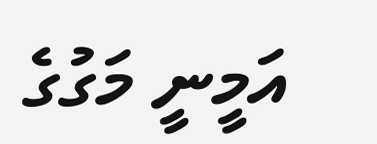އަމީނީ މަގުގެ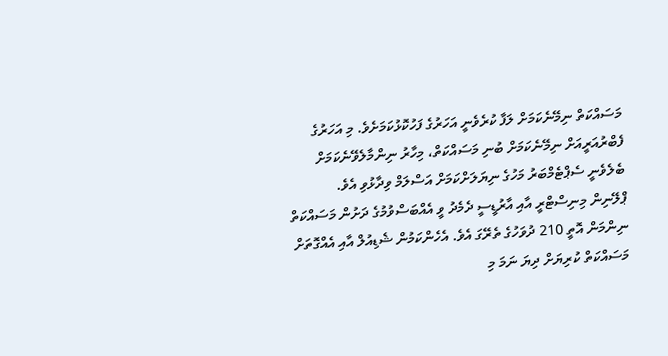މަސައްކަތް ނިމޭނެކަމަށް ލަފާ ކުރެވެނީ އަހަރުގެ ފަހުކޮޅުކަމަށެވެ. މި އަހަރުގެ ފެބްރުއަރީއަށް ނިމޭނެކަމަށް ބުނި މަސައްކަތް، މިހާރު ނިންމާލެވޭނެކަމަށް ބެލެވެނީ ސެޕްޓެމްބަރު މަހުގެ ނިޔަލަށްކަމަށް އަސްލަމް ވިދާޅުވި އެވެ.
ޕްލޭނިން މިނިސްޓްރީ އާއި އާރުޑީސީ ދެމެދު ވީ އެއްބަސްވުމުގެ ދަށުން މަސައްކަތް ނިންމަން އޮތީ 210 ދުވަހުގެ ތެރޭގަ އެވެ. އެހެންކަމުން ޝެޑިއުލް އާއި އެއްގޮތަށް މަސައްކަތް ކުރިޔަށް ދިޔަ ނަމަ މި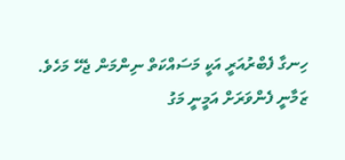ހިނގާ ފެބްރުއަރީ އަކީ މަސައްކަތް ނިންމަން ޖެހޭ މަހެވެ.
ޒަމާނީ ފެންވަރަށް އަމީނީ މަގު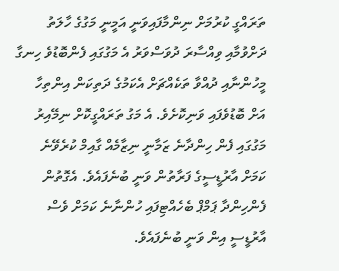ތަރައްގީ ކުރުމަށް ނިންމާފައިވަނީ އަމީނީ މަގުގެ ހާލަތު ދަށްވުމާއި ވިއްސާރަ ދުވަސްވަރު އެ މަގުގައި ފެންބޮޑުވެ ހިނގާ މީހުންނާއި ދުއްވާ ތަކެއްޗަށް އެކަމުގެ ދަތިކަން އިންތިހާ އަށް ބޮޑުވެފައި ވަނިކޮށެވެ. އެ މަގު ތަރައްގީކޮށް ނިމޭއިރު މަގުގައި ފެން ހިންދާނެ ޒަމާނީ ނިޒާމެއް ގާއިމް ކުރެވޭނެ ކަމަށް އާރުޑީސީގެ ފަރާތުން ވަނީ ބުނެފައެވެ. އެގޮތުން ފެންހިންދާ ޕަމްޕް ބެހެއްޓިފައި ހުންނާނެ ކަމަށް ވެސް އާރުޑީސީ އިން ވަނީ ބުނެފައެވެ.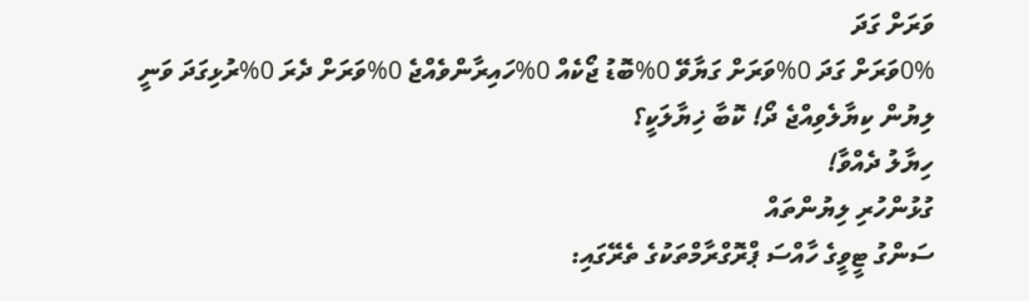ވަރަށް ގަދަ
0%ވަރަށް ގަދަ 0%ވަރަށް ގަޔާވޭ 0%ބޮޑު ޖޯކެއް 0%ހައިރާންވެއްޖެ 0%ވަރަށް ދެރަ 0%ރުޅިގަދަ ވަނީ
ލިޔުން ކިޔާލެވިއްޖެ ދޯ! ކޮބާ ޚިޔާލަކީ؟
ހިޔާލު ދެއްވާ!
ގުޅުންހުރި ލިޔުންތައް
ސަންގު ޓީވީގެ ހާއްސަ ޕްރޮގްރާމްތަކުގެ ތެރޭގައި: